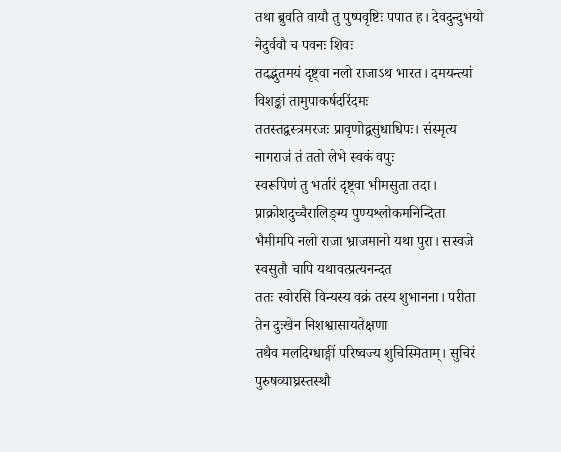तथा ब्रुवति वायौ तु पुष्पवृष्टिः पपात ह। देवदुन्दुभयो नेदुर्ववौ च पवनः शिवः
तदद्भुतमयं दृष्ट्वा नलो राजाऽथ भारत। दमयन्त्यां विशङ्कां तामुपाकर्षदरिंदमः
ततस्तद्वस्त्रमरजः प्रावृणोद्वसुधाधिपः। संस्मृत्य नागराजं तं ततो लेभे स्वकं वपुः
स्वरूपिणं तु भर्तारं दृष्ट्वा भीमसुता तदा। प्राक्रोशदुच्चैरालिङ्ग्य पुण्यश्लोकमनिन्दिता
भैमीमपि नलो राजा भ्राजमानो यथा पुरा। सस्वजे स्वसुतौ चापि यथावत्प्रत्यनन्दत
ततः स्वोरसि विन्यस्य वक्रं तस्य शुभानना। परीता तेन दुःखेन निशश्वासायतेक्षणा
तथैव मलदिग्धाङ्गीं परिष्वज्य शुचिस्मिताम्। सुचिरं पुरुषव्याघ्रस्तस्थौ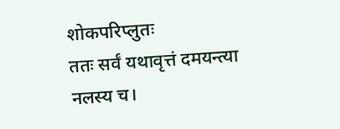शोकपरिप्लुतः
ततः सर्वं यथावृत्तं दमयन्त्या नलस्य च।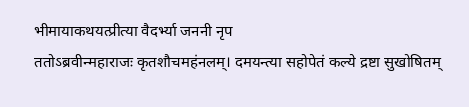भीमायाकथयत्प्रीत्या वैदर्भ्या जननी नृप
ततोऽब्रवीन्महाराजः कृतशौचमहंनलम्। दमयन्त्या सहोपेतं कल्ये द्रष्टा सुखोषितम्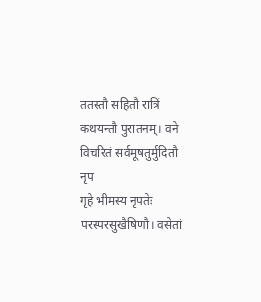ततस्तौ सहितौ रात्रिं कथयन्तौ पुरातनम्। वने विचरितं सर्वमूषतुर्मुदितौ नृप
गृहे भीमस्य नृपतेः परस्परसुखैषिणौ। वसेतां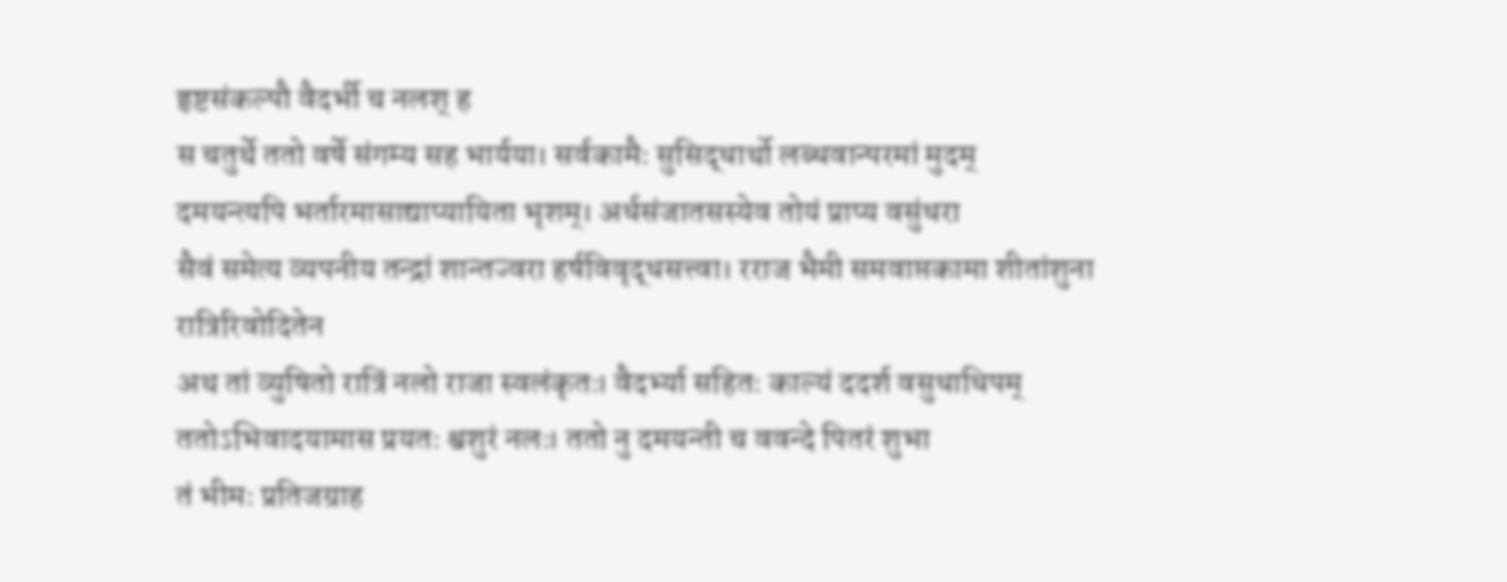हृष्टसंकल्पौ वैदर्भी च नलश् ह
स चतुर्थे ततो वर्षे संगम्य सह भार्यया। सर्वकामैः सुसिद्धार्थो लब्धवान्परमां मुदम्
दमयन्त्यपि भर्तारमासाद्याप्यायिता भृशम्। अर्धसंजातसस्येव तोयं प्राप्य वसुंधरा
सैवं समेत्य व्यपनीय तन्द्रां शान्तज्वरा हर्षविवृद्धसत्त्वा। रराज भैमी समवाप्तकामा शीतांशुना रात्रिरिवोदितेन
अथ तां व्युषितो रात्रिं नलो राजा स्वलंकृतः। वैदर्भ्या सहितः काल्यं ददर्श वसुधाधिपम्
ततोऽभिवादयामास प्रयतः श्वशुरं नलः। ततो नु दमयन्ती च ववन्दे पितरं शुभा
तं भीमः प्रतिजग्राह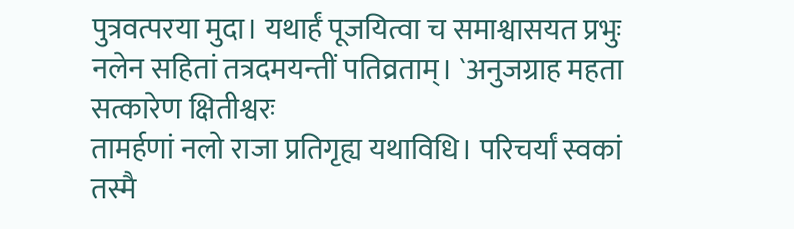पुत्रवत्परया मुदा। यथार्हं पूजयित्वा च समाश्वासयत प्रभुः
नलेन सहितां तत्रदमयन्तीं पतिव्रताम्। `अनुजग्राह महता सत्कारेण क्षितीश्वरः
तामर्हणां नलो राजा प्रतिगृह्य यथाविधि। परिचर्यां स्वकां तस्मै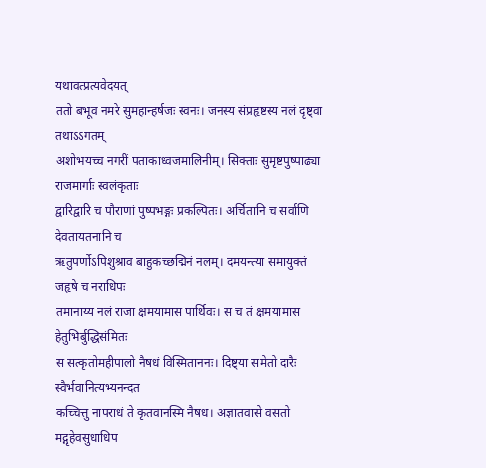यथावत्प्रत्यवेदयत्
ततो बभूव नमरे सुमहान्हर्षजः स्वनः। जनस्य संप्रहृष्टस्य नलं दृष्ट्वा तथाऽऽगतम्
अशोभयच्च नगरीं पताकाध्वजमालिनीम्। सिक्ताः सुमृष्टपुष्पाढ्या राजमार्गाः स्वलंकृताः
द्वारिद्वारि च पौराणां पुष्पभङ्गः प्रकल्पितः। अर्चितानि च सर्वाणि देवतायतनानि च
ऋतुपर्णोऽपिशुश्राव बाहुकच्छद्मिनं नलम्। दमयन्त्या समायुक्तं जहृषे च नराधिपः
तमानाय्य नलं राजा क्षमयामास पार्थिवः। स च तं क्षमयामास हेतुभिर्बुद्धिसंमितः
स सत्कृतोमहीपालो नैषधं विस्मिताननः। दिष्ट्या समेतो दारैः स्वैर्भवानित्यभ्यनन्दत
कच्चित्तु नापराधं ते कृतवानस्मि नैषध। अज्ञातवासे वसतो मद्गृहेवसुधाधिप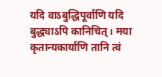यदि वाऽबुद्धिपूर्वाणि यदि बुद्ध्याऽपि कानिचित्। मया कृतान्यकार्याणि तानि त्वं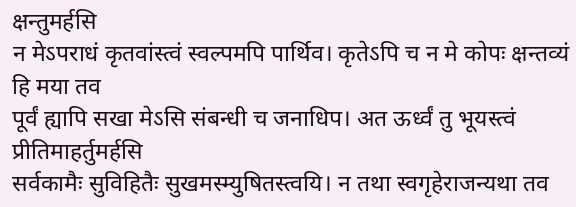क्षन्तुमर्हसि
न मेऽपराधं कृतवांस्त्वं स्वल्पमपि पार्थिव। कृतेऽपि च न मे कोपः क्षन्तव्यं हि मया तव
पूर्वं ह्यापि सखा मेऽसि संबन्धी च जनाधिप। अत ऊर्ध्वं तु भूयस्त्वं प्रीतिमाहर्तुमर्हसि
सर्वकामैः सुविहितैः सुखमस्म्युषितस्त्वयि। न तथा स्वगृहेराजन्यथा तव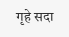गृहे सदा